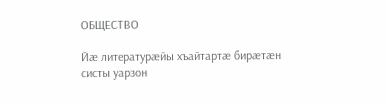ОБЩЕСТВО

Йæ литературæйы хъайтартæ бирæтæн систы уарзон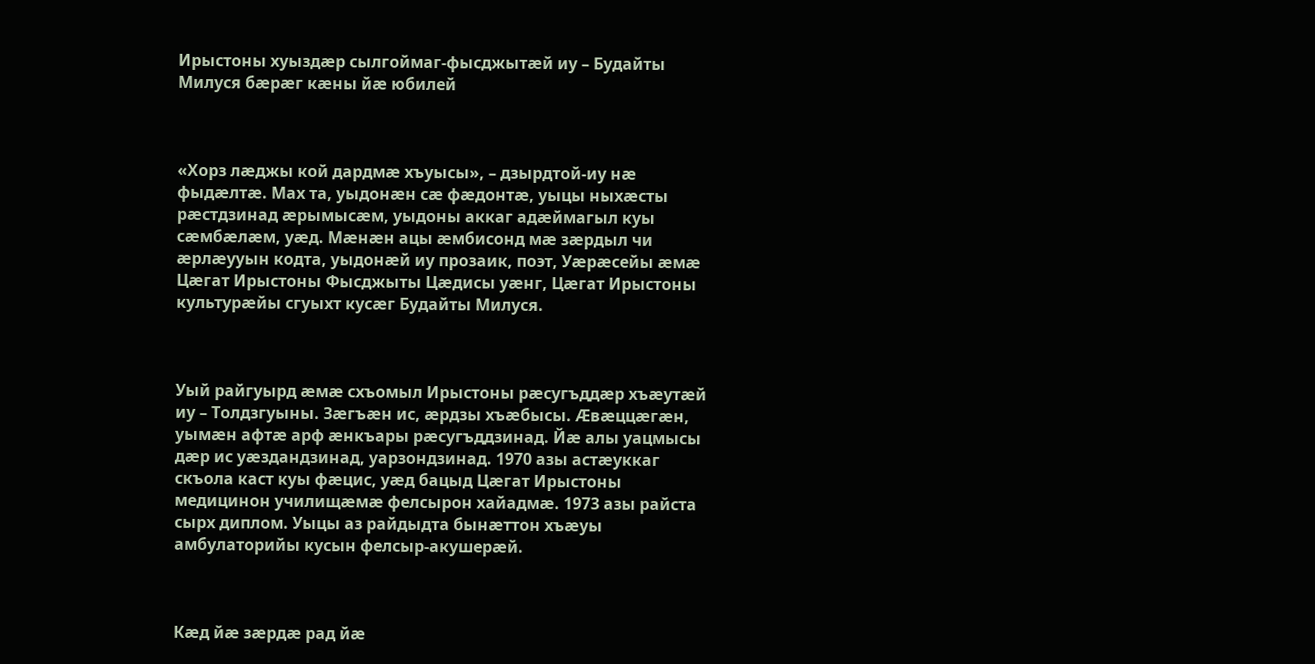Ирыстоны хуыздæр сылгоймаг-фысджытæй иу – Будайты Милуся бæрæг кæны йæ юбилей



«Хорз лæджы кой дардмæ хъуысы», – дзырдтой-иу нæ фыдæлтæ. Мах та, уыдонæн сæ фæдонтæ, уыцы ныхæсты рæстдзинад æрымысæм, уыдоны аккаг адæймагыл куы сæмбæлæм, уæд. Мæнæн ацы æмбисонд мæ зæрдыл чи æрлæууын кодта, уыдонæй иу прозаик, поэт, Уæрæсейы æмæ Цæгат Ирыстоны Фысджыты Цæдисы уæнг, Цæгат Ирыстоны культурæйы сгуыхт кусæг Будайты Милуся.



Уый райгуырд æмæ схъомыл Ирыстоны рæсугъддæр хъæутæй иу – Толдзгуыны. Зæгъæн ис, æрдзы хъæбысы. Æвæццæгæн, уымæн афтæ арф æнкъары рæсугъддзинад. Йæ алы уацмысы дæр ис уæздандзинад, уарзондзинад. 1970 азы астæуккаг скъола каст куы фæцис, уæд бацыд Цæгат Ирыстоны медицинон училищæмæ фелсырон хайадмæ. 1973 азы райста сырх диплом. Уыцы аз райдыдта бынæттон хъæуы амбулаторийы кусын фелсыр-акушерæй.



Кæд йæ зæрдæ рад йæ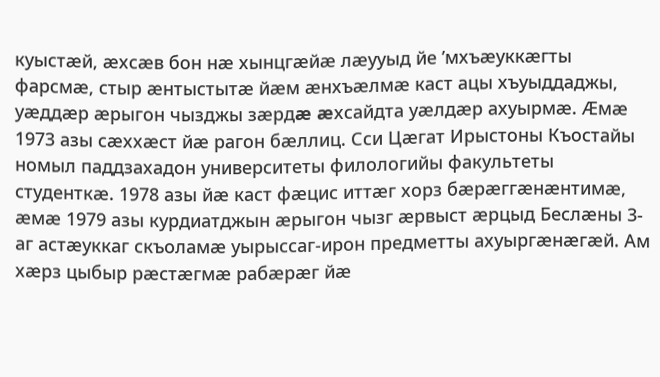куыстæй, æхсæв бон нæ хынцгæйæ лæууыд йе ʼмхъæуккæгты фарсмæ, стыр æнтыстытæ йæм æнхъæлмæ каст ацы хъуыддаджы, уæддæр æрыгон чызджы зæрдæ æхсайдта уæлдæр ахуырмæ. Æмæ 1973 азы сæххæст йæ рагон бæллиц. Сси Цæгат Ирыстоны Къостайы номыл паддзахадон университеты филологийы факультеты студенткæ. 1978 азы йæ каст фæцис иттæг хорз бæрæггæнæнтимæ, æмæ 1979 азы курдиатджын æрыгон чызг æрвыст æрцыд Беслæны 3-аг астæуккаг скъоламæ уырыссаг-ирон предметты ахуыргæнæгæй. Ам хæрз цыбыр рæстæгмæ рабæрæг йæ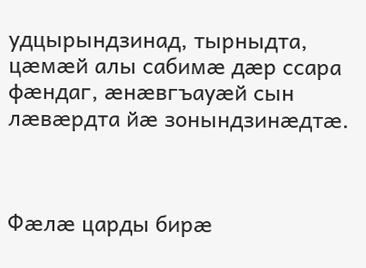удцырындзинад, тырныдта, цæмæй алы сабимæ дæр ссара фæндаг, æнæвгъауæй сын лæвæрдта йæ зонындзинæдтæ.



Фæлæ царды бирæ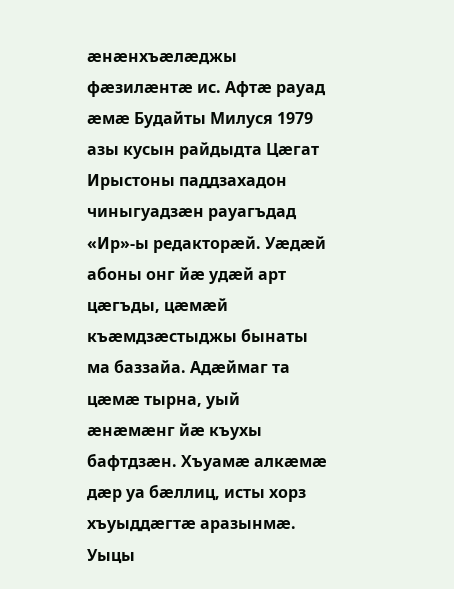æнæнхъæлæджы фæзилæнтæ ис. Афтæ рауад æмæ Будайты Милуся 1979 азы кусын райдыдта Цæгат Ирыстоны паддзахадон чиныгуадзæн рауагъдад «Ир»-ы редакторæй. Уæдæй абоны онг йæ удæй арт цæгъды, цæмæй къæмдзæстыджы бынаты ма баззайа. Адæймаг та цæмæ тырна, уый æнæмæнг йæ къухы бафтдзæн. Хъуамæ алкæмæ дæр уа бæллиц, исты хорз хъуыддæгтæ аразынмæ. Уыцы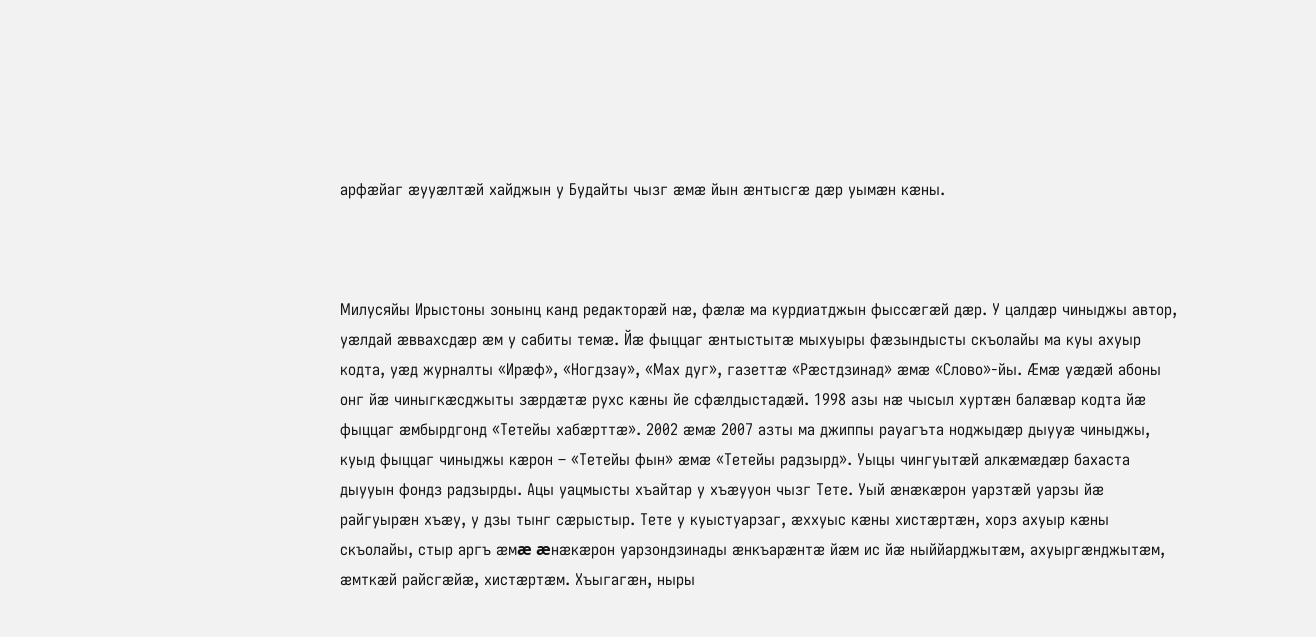арфæйаг æууæлтæй хайджын у Будайты чызг æмæ йын æнтысгæ дæр уымæн кæны.



Милусяйы Ирыстоны зонынц канд редакторæй нæ, фæлæ ма курдиатджын фыссæгæй дæр. У цалдæр чиныджы автор, уæлдай æввахсдæр æм у сабиты темæ. Йæ фыццаг æнтыстытæ мыхуыры фæзындысты скъолайы ма куы ахуыр кодта, уæд журналты «Ирæф», «Ногдзау», «Мах дуг», газеттæ «Рæстдзинад» æмæ «Слово»-йы. Æмæ уæдæй абоны онг йæ чиныгкæсджыты зæрдæтæ рухс кæны йе сфæлдыстадæй. 1998 азы нæ чысыл хуртæн балæвар кодта йæ фыццаг æмбырдгонд «Тетейы хабæрттæ». 2002 æмæ 2007 азты ма джиппы рауагъта ноджыдæр дыууæ чиныджы, куыд фыццаг чиныджы кæрон – «Тетейы фын» æмæ «Тетейы радзырд». Уыцы чингуытæй алкæмæдæр бахаста дыууын фондз радзырды. Ацы уацмысты хъайтар у хъæууон чызг Тете. Уый æнæкæрон уарзтæй уарзы йæ райгуырæн хъæу, у дзы тынг сæрыстыр. Тете у куыстуарзаг, æххуыс кæны хистæртæн, хорз ахуыр кæны скъолайы, стыр аргъ æмæ æнæкæрон уарзондзинады æнкъарæнтæ йæм ис йæ ныййарджытæм, ахуыргæнджытæм, æмткæй райсгæйæ, хистæртæм. Хъыгагæн, ныры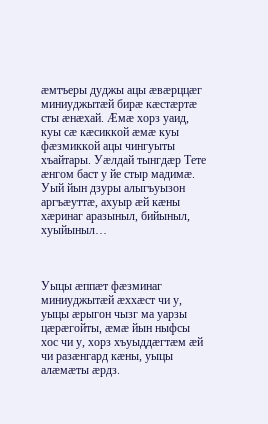æмтъеры дуджы ацы æвæрццæг миниуджытæй бирæ кæстæртæ сты æнæхай. Æмæ хорз уаид, куы сæ кæсиккой æмæ куы фæзмиккой ацы чингуыты хъайтары. Уæлдай тынгдæр Тете æнгом баст у йе стыр мадимæ. Уый йын дзуры алыгъуызон аргъæуттæ, ахуыр æй кæны хæринаг аразыныл, бийыныл, хуыйыныл…



Уыцы æппæт фæзминаг миниуджытæй æххæст чи у, уыцы æрыгон чызг ма уарзы цæрæгойты, æмæ йын ныфсы хос чи у, хорз хъуыддæгтæм æй чи разæнгард кæны, уыцы алæмæты æрдз.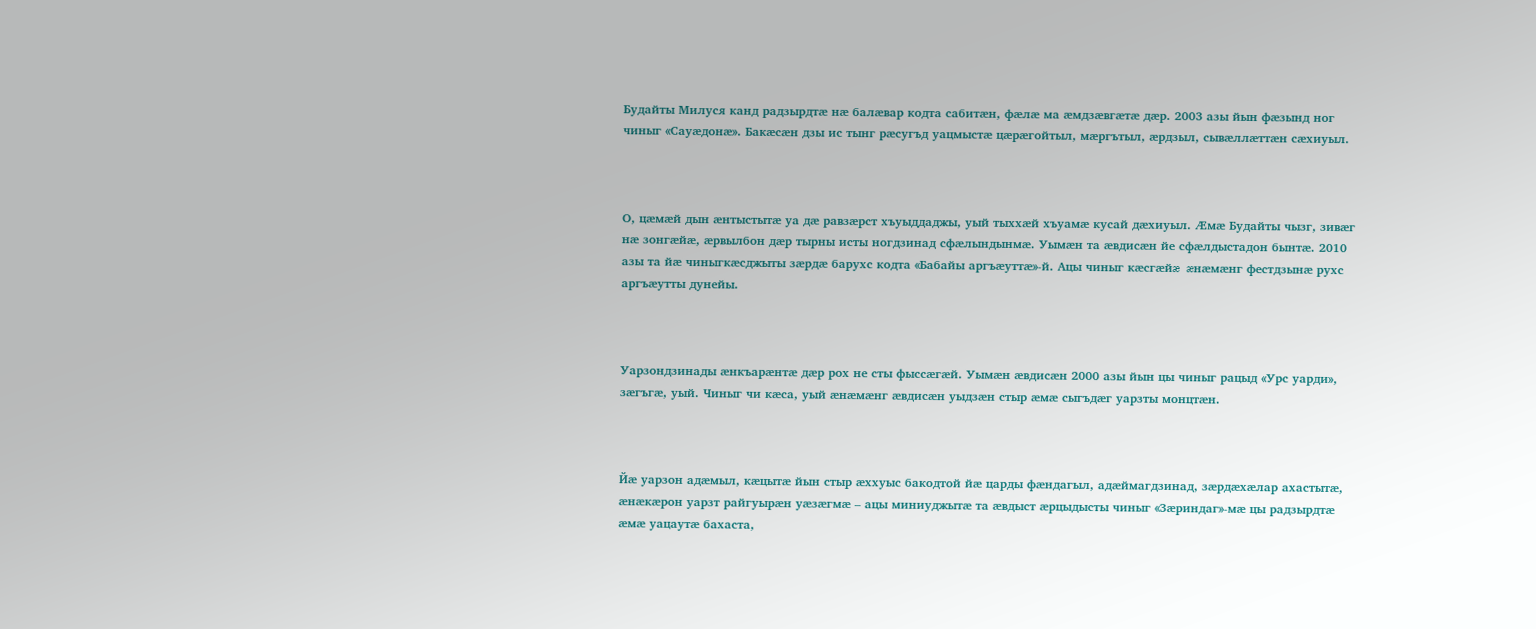Будайты Милуся канд радзырдтæ нæ балæвар кодта сабитæн, фæлæ ма æмдзæвгæтæ дæр. 2003 азы йын фæзынд ног чиныг «Сауæдонæ». Бакæсæн дзы ис тынг рæсугъд уацмыстæ цæрæгойтыл, мæргътыл, æрдзыл, сывæллæттæн сæхиуыл.



О, цæмæй дын æнтыстытæ уа дæ равзæрст хъуыддаджы, уый тыххæй хъуамæ кусай дæхиуыл. Æмæ Будайты чызг, зивæг нæ зонгæйæ, æрвылбон дæр тырны исты ногдзинад сфæлындынмæ. Уымæн та æвдисæн йе сфæлдыстадон бынтæ. 2010 азы та йæ чиныгкæсджыты зæрдæ барухс кодта «Бабайы аргъæуттæ»-й. Ацы чиныг кæсгæйæ æнæмæнг фестдзынæ рухс аргъæутты дунейы.



Уарзондзинады æнкъарæнтæ дæр рох не сты фыссæгæй. Уымæн æвдисæн 2000 азы йын цы чиныг рацыд «Урс уарди», зæгъгæ, уый. Чиныг чи кæса, уый æнæмæнг æвдисæн уыдзæн стыр æмæ сыгъдæг уарзты монцтæн.



Йæ уарзон адæмыл, кæцытæ йын стыр æххуыс бакодтой йæ царды фæндагыл, адæймагдзинад, зæрдæхæлар ахастытæ, æнæкæрон уарзт райгуырæн уæзæгмæ – ацы миниуджытæ та æвдыст æрцыдысты чиныг «Зæриндаг»-мæ цы радзырдтæ æмæ уацаутæ бахаста,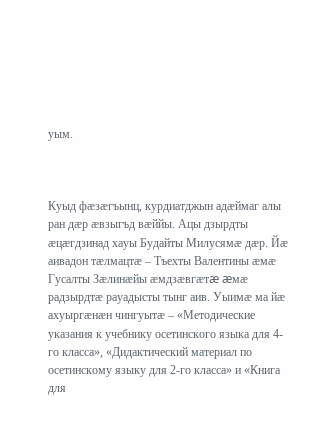уым.



Куыд фæзæгъынц, курдиатджын адæймаг алы ран дæр æвзыгъд вæййы. Ацы дзырдты æцæгдзинад хауы Будайты Милусямæ дæр. Йæ аивадон тæлмацтæ – Тъехты Валентины æмæ Гусалты Зæлинæйы æмдзæвгæтæ æмæ радзырдтæ рауадысты тынг аив. Уыимæ ма йæ ахуыргæнæн чингуытæ – «Методические указания к учебнику осетинского языка для 4-го класса», «Дидактический материал по осетинскому языку для 2-го класса» и «Книга для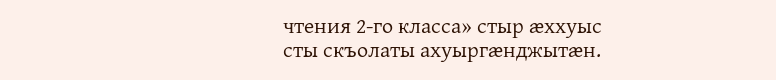чтения 2-го класса» стыр æххуыс сты скъолаты ахуыргæнджытæн.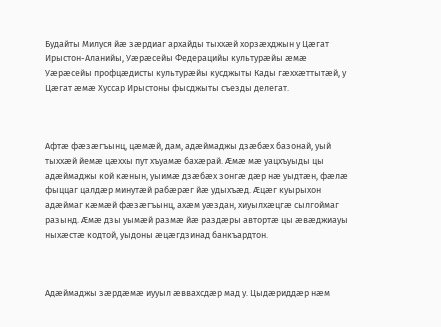Будайты Милуся йæ зæрдиаг архайды тыххæй хорзæхджын у Цæгат Ирыстон-Аланийы, Уæрæсейы Федерацийы культурæйы æмæ Уæрæсейы профцæдисты культурæйы кусджыты Кады гæххæттытæй, у Цæгат æмæ Хуссар Ирыстоны фысджыты съезды делегат.



Афтæ фæзæгъынц, цæмæй, дам, адæймаджы дзæбæх базонай, уый тыххæй йемæ цæххы пут хъуамæ бахæрай. Æмæ мæ уацхъуыды цы адæймаджы кой кæнын, уыимæ дзæбæх зонгæ дæр нæ уыдтæн, фæлæ фыццаг цалдæр минутæй рабæрæг йæ удыхъæд. Æцæг куырыхон адæймаг кæмæй фæзæгъынц, ахæм уæздан, хиуылхæцгæ сылгоймаг разынд. Æмæ дзы уымæй размæ йæ раздæры автортæ цы æвæджиауы ныхæстæ кодтой, уыдоны æцæгдзинад банкъардтон.



Адæймаджы зæрдæмæ иууыл æввахсдæр мад у. Цыдæриддæр нæм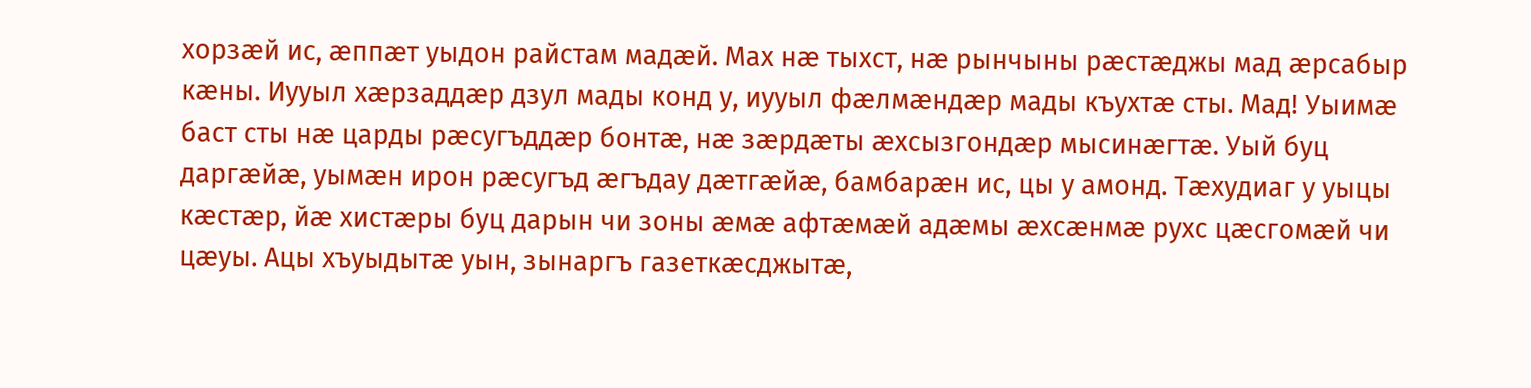хорзæй ис, æппæт уыдон райстам мадæй. Мах нæ тыхст, нæ рынчыны рæстæджы мад æрсабыр кæны. Иууыл хæрзаддæр дзул мады конд у, иууыл фæлмæндæр мады къухтæ сты. Мад! Уыимæ баст сты нæ царды рæсугъддæр бонтæ, нæ зæрдæты æхсызгондæр мысинæгтæ. Уый буц даргæйæ, уымæн ирон рæсугъд æгъдау дæтгæйæ, бамбарæн ис, цы у амонд. Тæхудиаг у уыцы кæстæр, йæ хистæры буц дарын чи зоны æмæ афтæмæй адæмы æхсæнмæ рухс цæсгомæй чи цæуы. Ацы хъуыдытæ уын, зынаргъ газеткæсджытæ,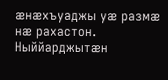æнæхъуаджы уæ размæ нæ рахастон. Ныййарджытæн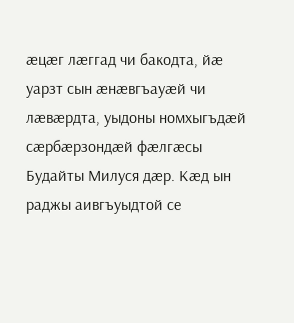æцæг лæггад чи бакодта, йæ уарзт сын æнæвгъауæй чи лæвæрдта, уыдоны номхыгъдæй сæрбæрзондæй фæлгæсы Будайты Милуся дæр. Кæд ын раджы аивгъуыдтой се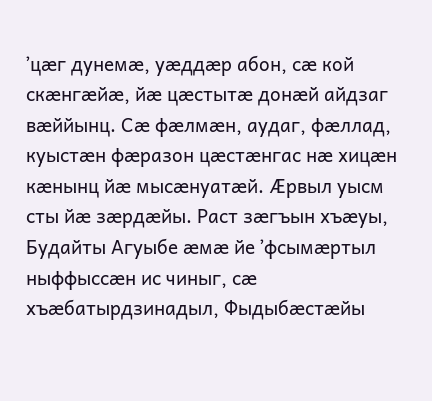ʼцæг дунемæ, уæддæр абон, сæ кой скæнгæйæ, йæ цæстытæ донæй айдзаг вæййынц. Сæ фæлмæн, аудаг, фæллад, куыстæн фæразон цæстæнгас нæ хицæн кæнынц йæ мысæнуатæй. Æрвыл уысм сты йæ зæрдæйы. Раст зæгъын хъæуы, Будайты Агуыбе æмæ йе ʼфсымæртыл ныффыссæн ис чиныг, сæ хъæбатырдзинадыл, Фыдыбæстæйы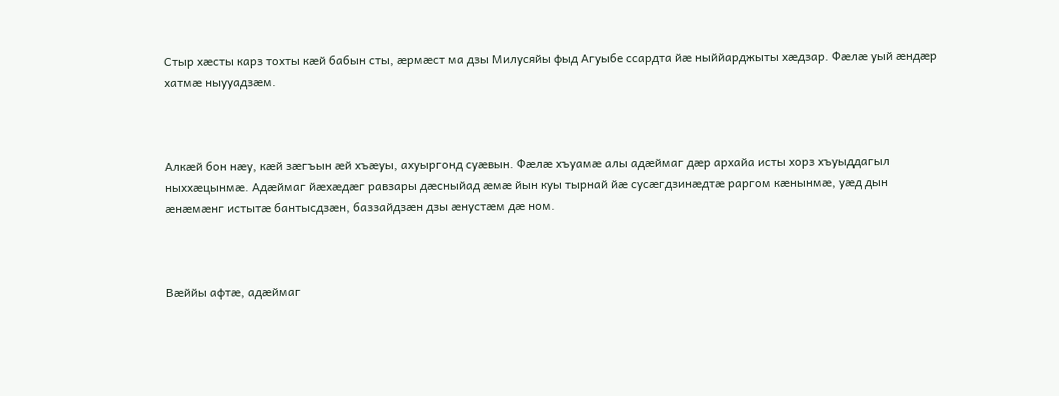Стыр хæсты карз тохты кæй бабын сты, æрмæст ма дзы Милусяйы фыд Агуыбе ссардта йæ ныййарджыты хæдзар. Фæлæ уый æндæр хатмæ ныууадзæм.



Алкæй бон нæу, кæй зæгъын æй хъæуы, ахуыргонд суæвын. Фæлæ хъуамæ алы адæймаг дæр архайа исты хорз хъуыддагыл ныххæцынмæ. Адæймаг йæхæдæг равзары дæсныйад æмæ йын куы тырнай йæ сусæгдзинæдтæ раргом кæнынмæ, уæд дын æнæмæнг истытæ бантысдзæн, баззайдзæн дзы æнустæм дæ ном.



Вæййы афтæ, адæймаг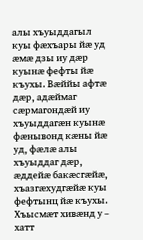алы хъуыддагыл куы фæхъары йæ уд æмæ дзы иу дæр куынæ фефты йæ къухы. Вæййы афтæ дæр, адæймаг сæрмагондæй иу хъуыддагæн куынæ фæнывонд кæны йæ уд, фæлæ алы хъуыддаг дæр, æддейæ бакæсгæйæ, хъазгæхудгæйæ куы фефтынц йæ къухы. Хъысмæт хивæнд у – хатт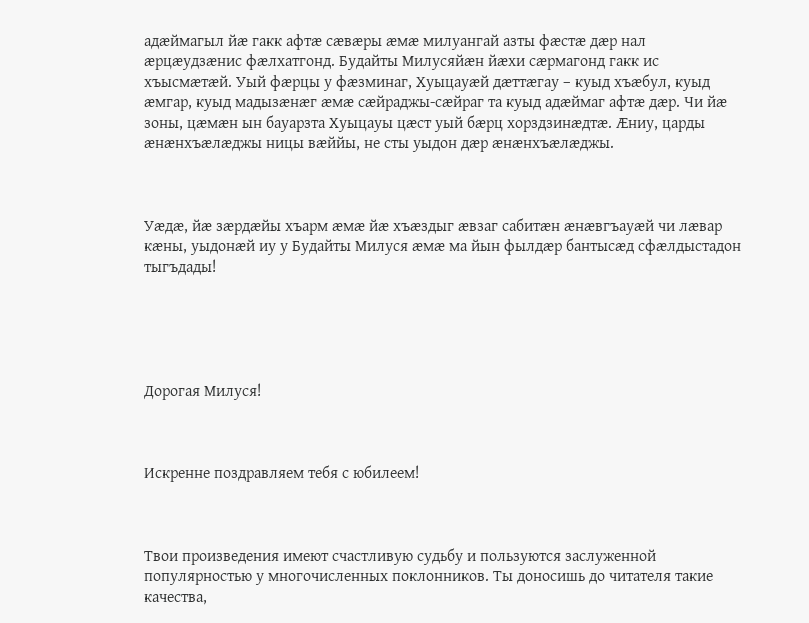адæймагыл йæ гакк афтæ сæвæры æмæ милуангай азты фæстæ дæр нал æрцæудзæнис фæлхатгонд. Будайты Милусяйæн йæхи сæрмагонд гакк ис хъысмæтæй. Уый фæрцы у фæзминаг, Хуыцауæй дæттæгау – куыд хъæбул, куыд æмгар, куыд мадызæнæг æмæ сæйраджы-сæйраг та куыд адæймаг афтæ дæр. Чи йæ зоны, цæмæн ын бауарзта Хуыцауы цæст уый бæрц хорздзинæдтæ. Æниу, царды æнæнхъæлæджы ницы вæййы, не сты уыдон дæр æнæнхъæлæджы.



Уæдæ, йæ зæрдæйы хъарм æмæ йæ хъæздыг æвзаг сабитæн æнæвгъауæй чи лæвар кæны, уыдонæй иу у Будайты Милуся æмæ ма йын фылдæр бантысæд сфæлдыстадон тыгъдады!





Дорогая Милуся!



Искренне поздравляем тебя с юбилеем!



Твои произведения имеют счастливую судьбу и пользуются заслуженной популярностью у многочисленных поклонников. Ты доносишь до читателя такие качества,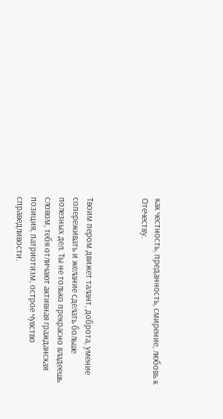как честность, преданность, смирение, любовь к Отечеству.



Твоим пером движет талант, доброта, умение сопереживать и желание сделать больше полезных дел. Ты не только прекрасно владеешь словом, тебя отличают активная гражданская позиция, патриотизм, острое чувство справедливости.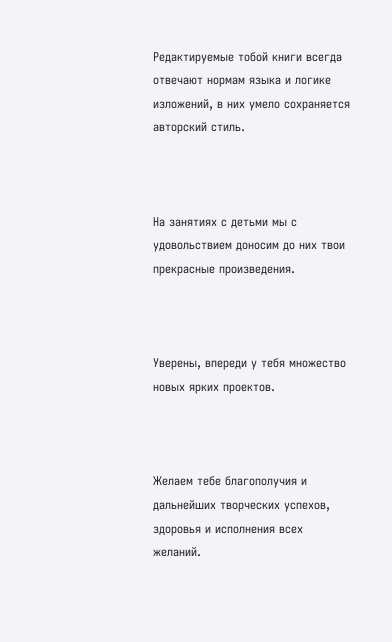Редактируемые тобой книги всегда отвечают нормам языка и логике изложений, в них умело сохраняется авторский стиль.



На занятиях с детьми мы с удовольствием доносим до них твои прекрасные произведения.



Уверены, впереди у тебя множество новых ярких проектов.



Желаем тебе благополучия и дальнейших творческих успехов, здоровья и исполнения всех желаний.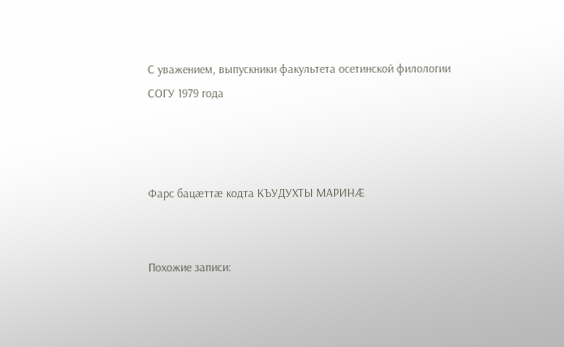С уважением, выпускники факультета осетинской филологии СОГУ 1979 года



Фарс бацæттæ кодта КЪУДУХТЫ МАРИНÆ


Похожие записи: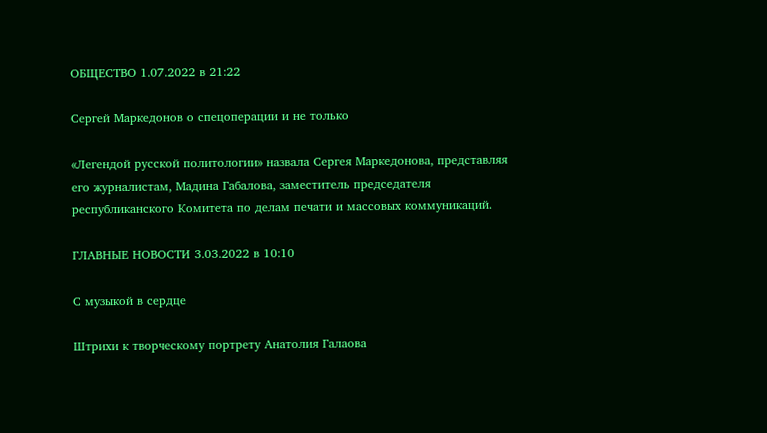ОБЩЕСТВО 1.07.2022 в 21:22

Сергей Маркедонов о спецоперации и не только

«Легендой русской политологии» назвала Сергея Маркедонова, представляя его журналистам, Мадина Габалова, заместитель председателя республиканского Комитета по делам печати и массовых коммуникаций.

ГЛАВНЫЕ НОВОСТИ 3.03.2022 в 10:10

С музыкой в сердце

Штрихи к творческому портрету Анатолия Галаова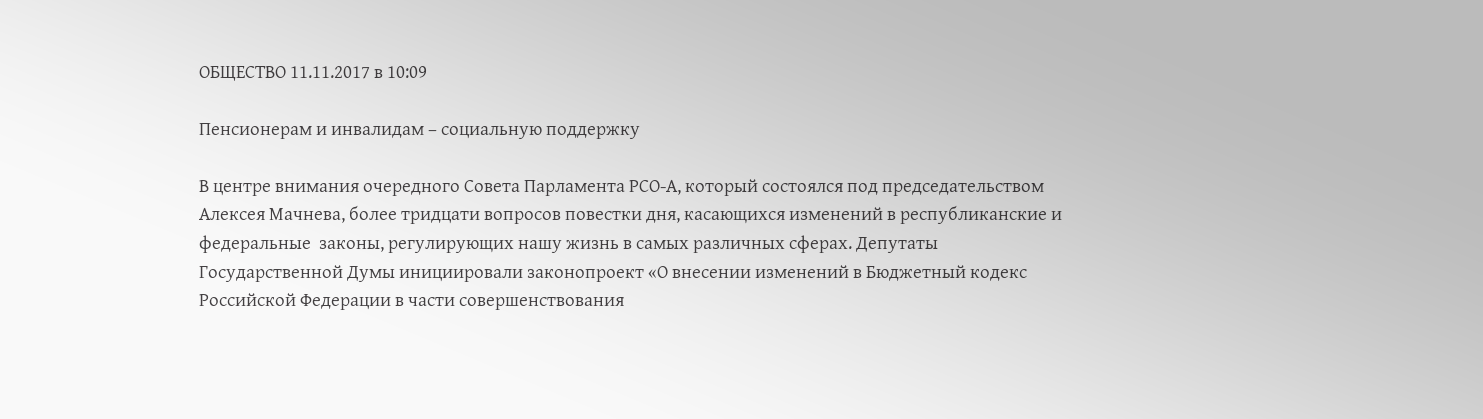ОБЩЕСТВО 11.11.2017 в 10:09

Пенсионерам и инвалидам – социальную поддержку

В центре внимания очередного Совета Парламента РСО-А, который состоялся под председательством Алексея Мачнева, более тридцати вопросов повестки дня, касающихся изменений в республиканские и федеральные  законы, регулирующих нашу жизнь в самых различных сферах. Депутаты Государственной Думы инициировали законопроект «О внесении изменений в Бюджетный кодекс Российской Федерации в части совершенствования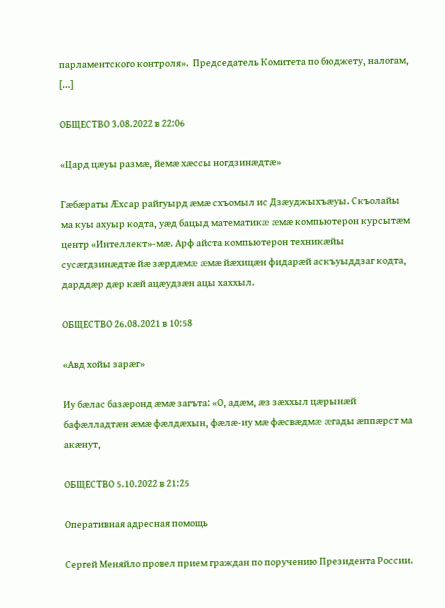парламентского контроля».  Председатель Комитета по бюджету, налогам, […]

ОБЩЕСТВО 3.08.2022 в 22:06

«Цард цæуы размæ, йемæ хæссы ногдзинæдтæ»

Гæбæраты Æхсар райгуырд æмæ схъомыл ис Дзæуджыхъæуы. Скъолайы ма куы ахуыр кодта, уæд бацыд математикæ æмæ компьютерон курсытæм центр «Интеллект»-мæ. Арф айста компьютерон техникæйы сусæгдзинæдтæ йæ зæрдæмæ æмæ йæхицæн фидарæй аскъуыддзаг кодта, дарддæр дæр кæй ацæудзæн ацы хаххыл.

ОБЩЕСТВО 26.08.2021 в 10:58

«Авд хойы зарæг»

Иу бæлас базæронд æмæ загъта: «О, адæм, æз зæххыл цæрынæй бафæлладтæн æмæ фæлдæхын, фæлæ-иу мæ фæсвæдмæ æгады æппæрст ма акæнут,

ОБЩЕСТВО 5.10.2022 в 21:25

Оперативная адресная помощь

Сергей Меняйло провел прием граждан по поручению Президента России.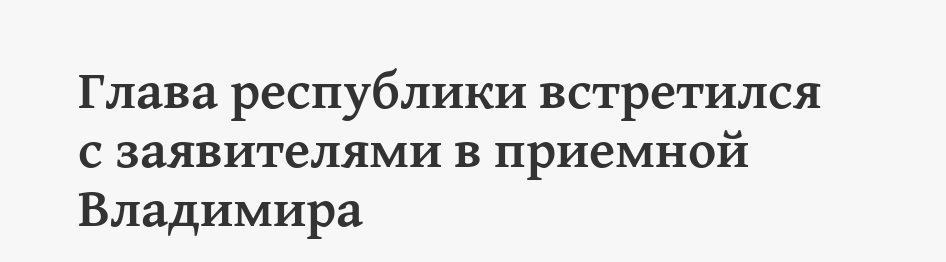Глава республики встретился с заявителями в приемной Владимира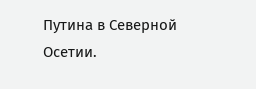Путина в Северной Осетии.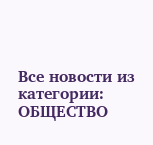Все новости из категории: ОБЩЕСТВО